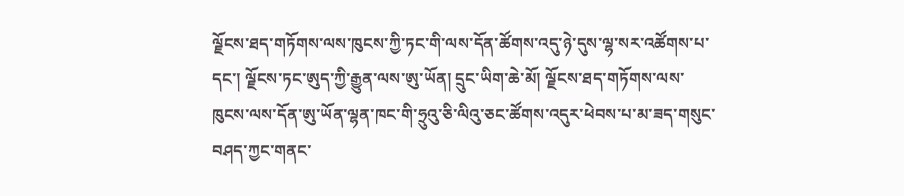ལྗོངས་ཐད་གཏོགས་ལས་ཁུངས་ཀྱི་ཏང་གི་ལས་དོན་ཚོགས་འདུ་ཉེ་དུས་ལྷ་སར་འཚོགས་པ་དང་། ལྗོངས་ཏང་ཨུད་ཀྱི་རྒྱུན་ལས་ཨུ་ཡོན། དྲུང་ཡིག་ཆེ་མོ། ལྗོངས་ཐད་གཏོགས་ལས་ཁུངས་ལས་དོན་ཨུ་ཡོན་ལྷན་ཁང་གི་ཧྲུའུ་ཅི་ལིའུ་ཅང་ཚོགས་འདུར་ཕེབས་པ་མ་ཟད་གསུང་བཤད་ཀྱང་གནང་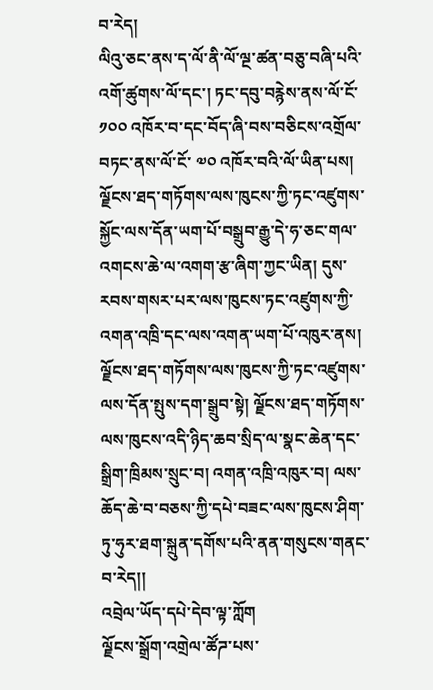བ་རེད།
ལིའུ་ཅང་ནས་ད་ལོ་ནི་ལོ་ལྔ་ཚན་བཅུ་བཞི་པའི་འགོ་ཚུགས་ལོ་དང་། ཏང་དབུ་བརྙེས་ནས་ལོ་ངོ་ ༡༠༠ འཁོར་བ་དང་བོད་ཞི་བས་བཅིངས་འགྲོལ་བཏང་ནས་ལོ་ངོ་ ༧༠ འཁོར་བའི་ལོ་ཡིན་པས། ལྗོངས་ཐད་གཏོགས་ལས་ཁུངས་ཀྱི་ཏང་འཛུགས་སྐྱོང་ལས་དོན་ཡག་པོ་བསྒྲུབ་རྒྱུ་དེ་ཧ་ཅང་གལ་འགངས་ཆེ་ལ་འགག་རྩ་ཞིག་ཀྱང་ཡིན། དུས་རབས་གསར་པར་ལས་ཁུངས་ཏང་འཛུགས་ཀྱི་འགན་འཁྲི་དང་ལས་འགན་ཡག་པོ་འཁུར་ནས། ལྗོངས་ཐད་གཏོགས་ལས་ཁུངས་ཀྱི་ཏང་འཛུགས་ལས་དོན་སྤུས་དག་སྒྲུབ་སྟེ། ལྗོངས་ཐད་གཏོགས་ལས་ཁུངས་འདི་ཉིད་ཆབ་སྲིད་ལ་སྣང་ཆེན་དང་སྒྲིག་ཁྲིམས་སྲུང་བ། འགན་འཁྲི་འཁུར་བ། ལས་ཆོད་ཆེ་བ་བཅས་ཀྱི་དཔེ་བཟང་ལས་ཁུངས་ཤིག་ཏུ་ཧུར་ཐག་སྐྲུན་དགོས་པའི་ནན་གསུངས་གནང་བ་རེད།།
འབྲེལ་ཡོད་དཔེ་དེབ་ལྟ་ཀློག
ལྗོངས་སྒྲོག་འགྲེལ་ཚོཌ་པས་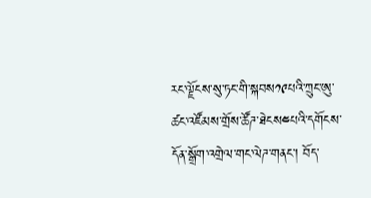རང་ལྗོངས་སུ་ཏང་གི་སྐབས༡༩པའི་ཀྲུང་ཨུ་ཚང་འཛོམས་གྲོས་ཚོཌ་ཐེངས༤པའི་དགོངས་དོན་སྒྲོག་འགྲེལ་གང་ལེཌ་གནང་། བོད་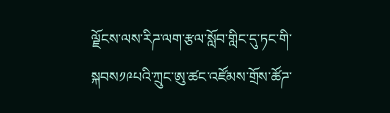ལྗོངས་ལས་རིཌ་ལག་རྩལ་སློབ་གླིང་དུ་ཏང་གི་སྐབས༡༩པའི་ཀྲུང་ཨུ་ཚང་འཛོམས་གྲོས་ཚོཌ་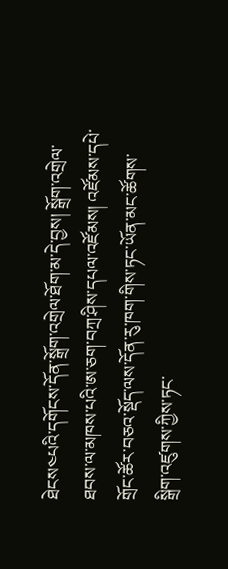ཐེངས༤པའི་དགོངས་དོན་སྒྲོག་འགྲེལ་ཐོག་མ་དེ་བྱས། སྒྲོག་འགྲེལ་ཐབས་ལ་མཁས་པའི་ཨ་ཅག་བཀྲ་ཤིས་དཔལ་འཛོམས། འཛོམས་དཔེ་གྲོང་ཚོར་བཅའ་སྡོད་ལས་དོན་རུ་ཁག་གིས་ཏང་ཡོན་མང་ཚོགས་སྒྲིག་འཛུགས་ཀྱིས་ཏང་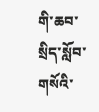གི་ཆབ་སྲིད་སློབ་གསོའི་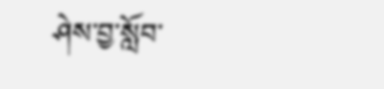ཤེས་བྱ་སློབ་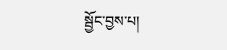སྦྱོང་བྱས་པ།